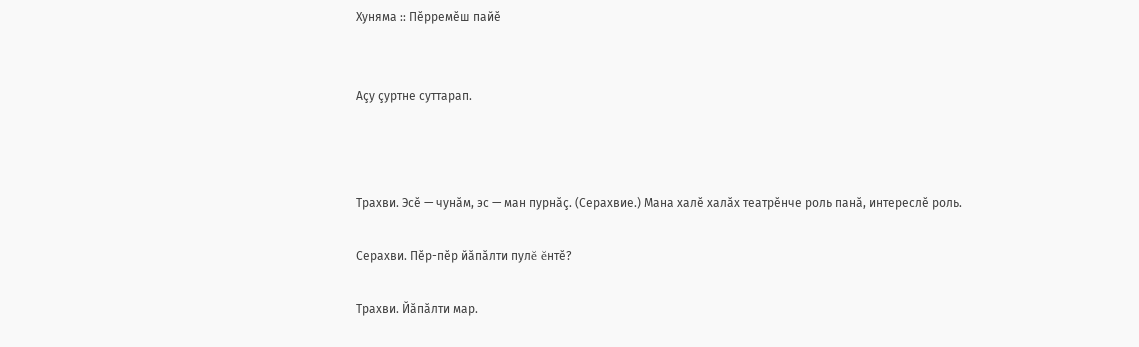Хуняма :: Пĕрремĕш пайĕ


Аçу çуртне суттарап.



Трахви. Эсĕ — чунăм, эс — ман пурнăç. (Серахвие.) Мана халĕ халăх театрĕнче роль панă, интереслĕ роль.

Серахви. Пĕр-пĕр йăпăлти пулĕ ĕнтĕ?

Трахви. Йăпăлти мар.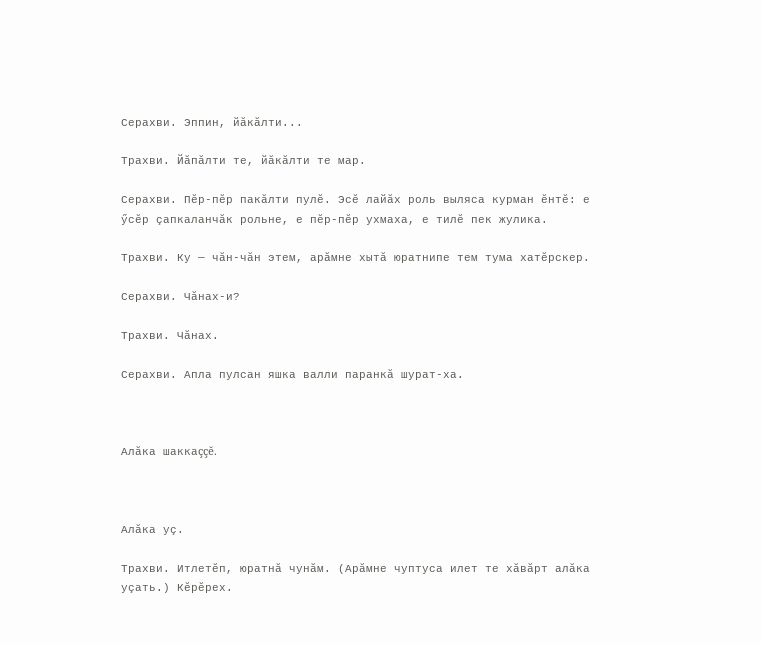Серахви. Эппин, йăкăлти...

Трахви. Йăпăлти те, йăкăлти те мар.

Серахви. Пĕр-пĕр пакăлти пулĕ. Эсĕ лайăх роль выляса курман ĕнтĕ: е ӳсĕр çапкаланчăк рольне, е пĕр-пĕр ухмаха, е тилĕ пек жулика.

Трахви. Ку — чăн-чăн этем, арăмне хытă юратнипе тем тума хатĕрскер.

Серахви. Чăнах-и?

Трахви. Чăнах.

Серахви. Апла пулсан яшка валли паранкă шурат-ха.



Алăка шаккаççĕ.



Алăка уç.

Трахви. Итлетĕп, юратнă чунăм. (Арăмне чуптуса илет те хăвăрт алăка уçать.) Кĕрĕрех.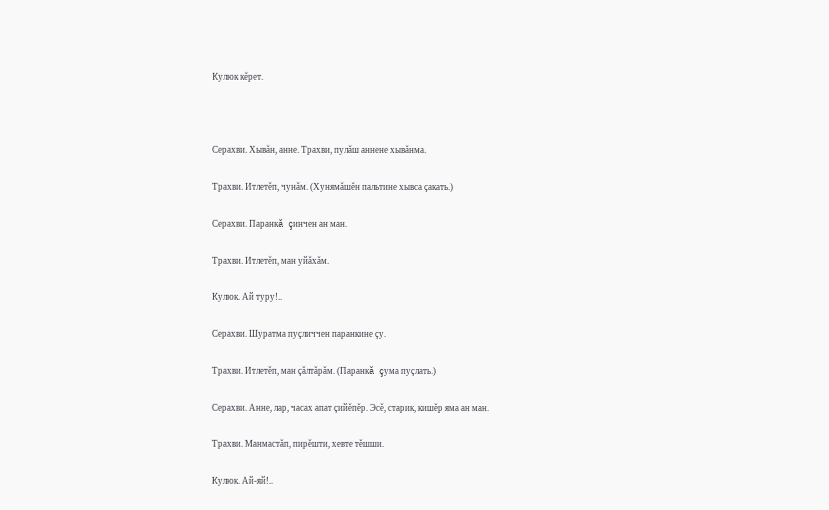Кулюк кĕрет.



Серахви. Хывăн, анне. Трахви, пулăш аннене хывăнма.

Трахви. Итлетĕп, чунăм. (Хунямăшĕн пальтине хывса çакать.)

Серахви. Паранкă çинчен ан ман.

Трахви. Итлетĕп, ман уйăхăм.

Кулюк. Ай туру!..

Серахви. Шуратма пуçличчен паранкине çу.

Трахви. Итлетĕп, ман çăлтăрăм. (Паранкă çума пуçлать.)

Серахви. Анне, лар, часах апат çийĕпĕр. Эсĕ, старик, кишĕр яма ан ман.

Трахви. Манмастăп, пирĕшти, хевте тĕшши.

Кулюк. Ай-яй!..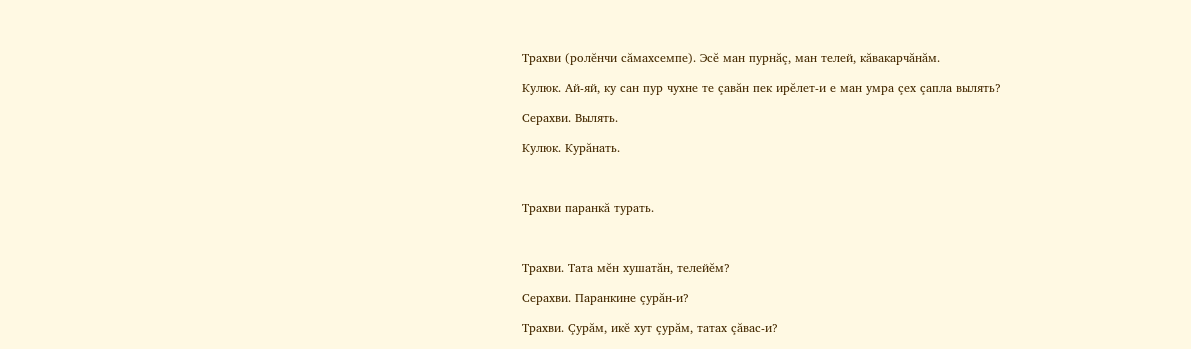Трахви (ролĕнчи сăмахсемпе). Эсĕ ман пурнăç, ман телей, кăвакарчăнăм.

Кулюк. Ай-яй, ку сан пур чухне те çавăн пек ирĕлет-и е ман умра çех çапла вылять?

Серахви. Вылять.

Кулюк. Курăнать.



Трахви паранкă турать.



Трахви. Тата мĕн хушатăн, телейĕм?

Серахви. Паранкине çурăн-и?

Трахви. Çурăм, икĕ хут çурăм, татах çăвас-и?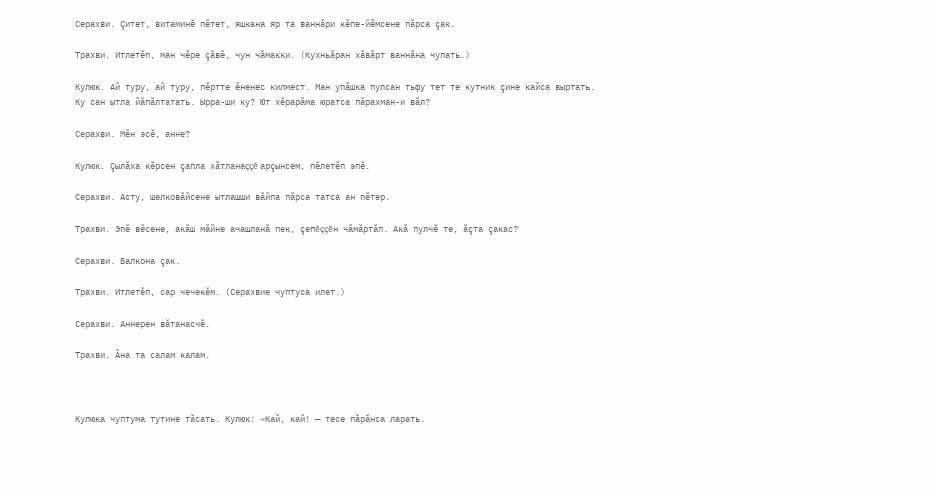Серахви. Çитет, витаминĕ пĕтет, яшкана яр та ваннăри кĕпе-йĕмсене пăрса çак.

Трахви. Итлетĕп, ман чĕре çăвĕ, чун чăмакки. (Кухньăран хăвăрт ваннăна чупать.)

Кулюк. Ай туру, ай туру, пĕртте ĕненес килмест. Ман упăшка пулсан тьфу тет те кутник çине кайса выртать. Ку сан ытла йăпăлтатать. Ырра-ши ку? Ют хĕрарăма юратса пăрахман-и вăл?

Серахви. Мĕн эсĕ, анне?

Кулюк. Çылăха кĕрсен çапла хăтланаççĕ арçынсем, пĕлетĕп эпĕ.

Серахви. Асту, шелковăйсене ытлашши вăйпа пăрса татса ан пĕтер.

Трахви. Эпĕ вĕсене, акăш мăйне ачашланă пек, çепĕççĕн чăмăртăп. Акă пулчĕ те, ăçта çакас?

Серахви. Балкона çак.

Трахви. Итлетĕп, сар чечекĕм. (Серахвие чуптуса илет.)

Серахви. Аннерен вăтанасчĕ.

Трахви. Ăна та салам калам.



Кулюка чуптума тутине тăсать. Кулюк: «Кай, кай! — тесе пăрăнса ларать.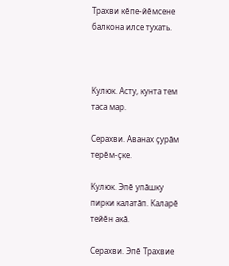Трахви кĕпе-йĕмсене балкона илсе тухать.



Кулюк. Асту, кунта тем таса мар.

Серахви. Аванах çурăм терĕм-çке.

Кулюк. Эпĕ упăшку пирки калатăп. Каларĕ тейĕн акă.

Серахви. Эпĕ Трахвие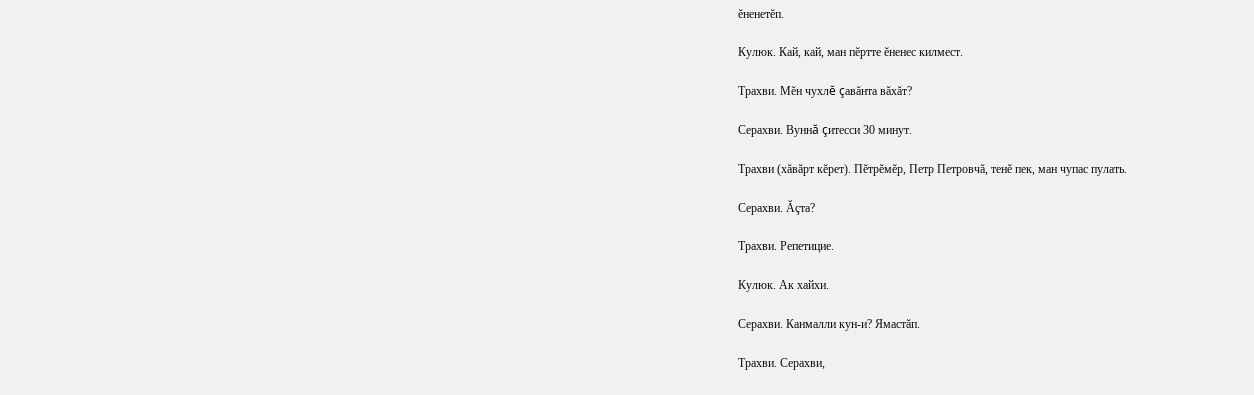ĕненетĕп.

Кулюк. Кай, кай, ман пĕртте ĕненес килмест.

Трахви. Мĕн чухлĕ çавăнта вăхăт?

Серахви. Вуннă çитесси 30 минут.

Трахви (хăвăрт кĕрет). Пĕтрĕмĕр, Петр Петровчă, тенĕ пек, ман чупас пулать.

Серахви. Ăçта?

Трахви. Репетицие.

Кулюк. Ак хайхи.

Серахви. Канмалли кун-и? Ямастăп.

Трахви. Серахви,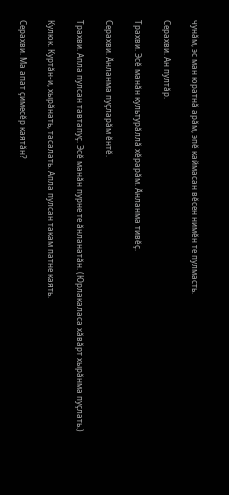чунăм, эс ман юратнă арăм, эпĕ каймасан вĕсен нимĕн те пулмасть.

Серахви. Ан пултăр.

Трахви. Эсĕ манăн культурăллă хĕрарăм. Ăнланма тивĕç.

Серахви. Ăнланма пуçларăм ĕнтĕ.

Трахви. Апла пулсан тавтапуç. Эсĕ манăн пурне те ăнланатăн. (Юрлакаласа хăвăрт хырăнма пуçлать.)

Кулюк. Куртăн-и, хырăнать, тасалать. Апла пулсан такам патне каять.

Серахви. Ма апат çимесĕр каятăн?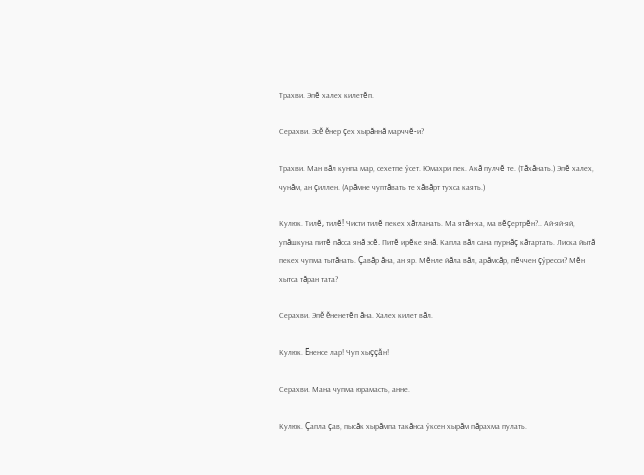Трахви. Эпĕ халех килетĕп.

Серахви. Эсĕ ĕнер çех хырăннă марччĕ-и?

Трахви. Ман вăл кунпа мар, сехетпе ӳсет. Юмахри пек. Акă пулчĕ те. (Тăхăнать.) Эпĕ халех, чунăм, ан çиллен. (Арăмне чуптăвать те хăвăрт тухса каять.)

Кулюк. Тилĕ, тилĕ! Чисти тилĕ пекех хăтланать. Ма ятăн-ха, ма вĕçертрĕн?.. Ай-яй-яй, упăшкуна питĕ пăсса янă эсĕ. Питĕ ирĕке янă. Капла вăл сана пурнăç кăтартать. Лиска йытă пекех чупма тытăнать. Çавăр ăна, ан яр. Мĕнле йăла вăл, арăмсăр, пĕччен çӳресси? Мĕн хытса тăран тата?

Серахви. Эпĕ ĕненетĕп ăна. Халех килет вăл.

Кулюк. Ĕненсе лар! Чуп хыççăн!

Серахви. Мана чупма юрамасть, анне.

Кулюк. Çапла çав, пысăк хырăмпа такăнса ӳксен хырăм пăрахма пулать.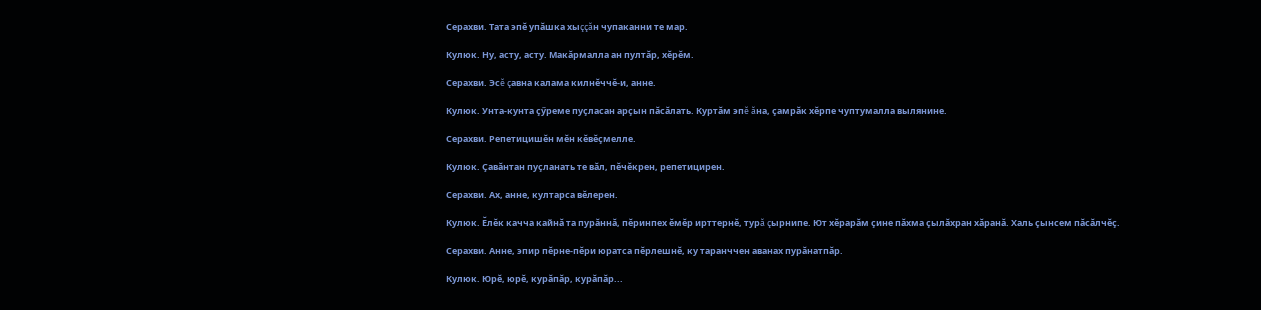Серахви. Тата эпĕ упăшка хыççăн чупаканни те мар.

Кулюк. Ну, асту, асту. Макăрмалла ан пултăр, хĕрĕм.

Серахви. Эсĕ çавна калама килнĕччĕ-и, анне.

Кулюк. Унта-кунта çӳреме пуçласан арçын пăсăлать. Куртăм эпĕ ăна, çамрăк хĕрпе чуптумалла вылянине.

Серахви. Репетицишĕн мĕн кĕвĕçмелле.

Кулюк. Çавăнтан пуçланать те вăл, пĕчĕкрен, репетицирен.

Серахви. Ах, анне, култарса вĕлерен.

Кулюк. Ĕлĕк качча кайнă та пурăннă, пĕринпех ĕмĕр ирттернĕ, турă çырнипе. Ют хĕрарăм çине пăхма çылăхран хăранă. Халь çынсем пăсăлчĕç.

Серахви. Анне, эпир пĕрне-пĕри юратса пĕрлешнĕ, ку таранччен аванах пурăнатпăр.

Кулюк. Юрĕ, юрĕ, курăпăр, курăпăр...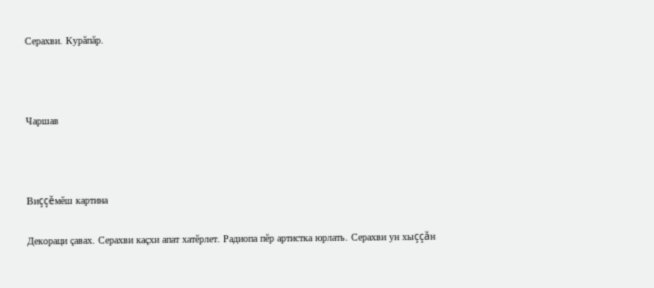Серахви. Курăпăр.



Чаршав



Виççĕмĕш картина

Декораци çавах. Серахви каçхи апат хатĕрлет. Радиопа пĕр артистка юрлать. Серахви ун хыççăн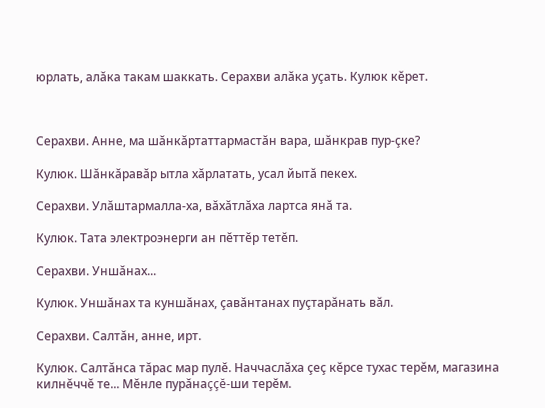юрлать, алăка такам шаккать. Серахви алăка уçать. Кулюк кĕрет.



Серахви. Анне, ма шăнкăртаттармастăн вара, шăнкрав пур-çке?

Кулюк. Шăнкăравăр ытла хăрлатать, усал йытă пекех.

Серахви. Улăштармалла-ха, вăхăтлăха лартса янă та.

Кулюк. Тата электроэнерги ан пĕттĕр тетĕп.

Серахви. Уншăнах...

Кулюк. Уншăнах та куншăнах, çавăнтанах пуçтарăнать вăл.

Серахви. Салтăн, анне, ирт.

Кулюк. Салтăнса тăрас мар пулĕ. Наччаслăха çеç кĕрсе тухас терĕм, магазина килнĕччĕ те... Мĕнле пурăнаççĕ-ши терĕм.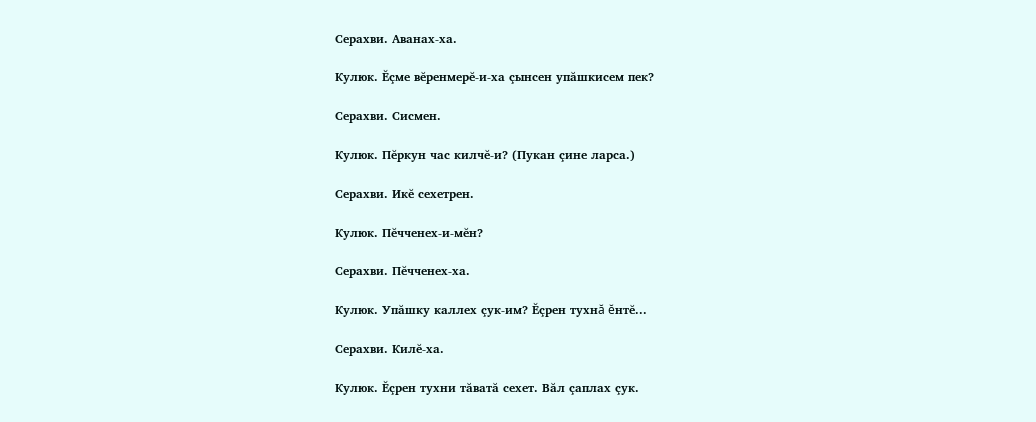Серахви. Аванах-ха.

Кулюк. Ĕçме вĕренмерĕ-и-ха çынсен упăшкисем пек?

Серахви. Сисмен.

Кулюк. Пĕркун час килчĕ-и? (Пукан çине ларса.)

Серахви. Икĕ сехетрен.

Кулюк. Пĕчченех-и-мĕн?

Серахви. Пĕчченех-ха.

Кулюк. Упăшку каллех çук-им? Ĕçрен тухнă ĕнтĕ...

Серахви. Килĕ-ха.

Кулюк. Ĕçрен тухни тăватă сехет. Вăл çаплах çук.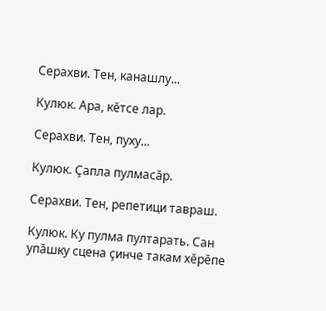Серахви. Тен, канашлу...

Кулюк. Ара, кĕтсе лар.

Серахви. Тен, пуху...

Кулюк. Çапла пулмасăр.

Серахви. Тен, репетици тавраш.

Кулюк. Ку пулма пултарать. Сан упăшку сцена çинче такам хĕрĕпе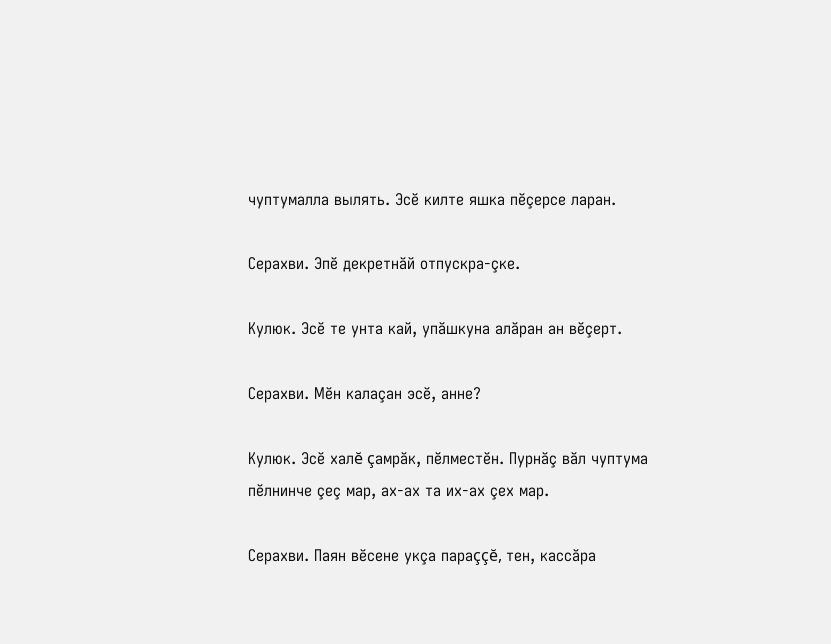чуптумалла вылять. Эсĕ килте яшка пĕçерсе ларан.

Серахви. Эпĕ декретнăй отпускра-çке.

Кулюк. Эсĕ те унта кай, упăшкуна алăран ан вĕçерт.

Серахви. Мĕн калаçан эсĕ, анне?

Кулюк. Эсĕ халĕ çамрăк, пĕлместĕн. Пурнăç вăл чуптума пĕлнинче çеç мар, ах-ах та их-ах çех мар.

Серахви. Паян вĕсене укçа параççĕ, тен, кассăра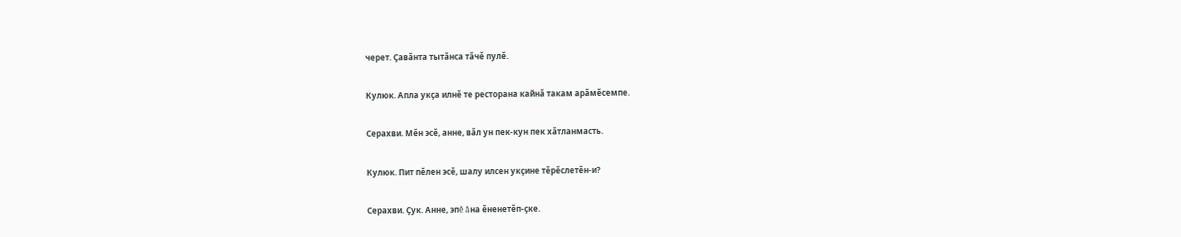черет. Çавăнта тытăнса тăчĕ пулĕ.

Кулюк. Апла укçа илнĕ те ресторана кайнă такам арăмĕсемпе.

Серахви. Мĕн эсĕ, анне, вăл ун пек-кун пек хăтланмасть.

Кулюк. Пит пĕлен эсĕ, шалу илсен укçине тĕрĕслетĕн-и?

Серахви. Çук. Анне, эпĕ ăна ĕненетĕп-çке.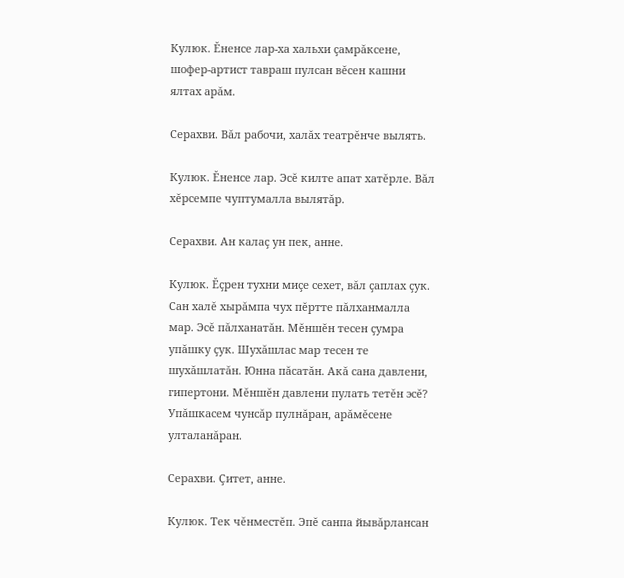Кулюк. Ĕненсе лар-ха хальхи çамрăксене, шофер-артист тавраш пулсан вĕсен кашни ялтах арăм.

Серахви. Вăл рабочи, халăх театрĕнче вылять.

Кулюк. Ĕненсе лар. Эсĕ килте апат хатĕрле. Вăл хĕрсемпе чуптумалла вылятăр.

Серахви. Ан калаç ун пек, анне.

Кулюк. Ĕçрен тухни миçе сехет, вăл çаплах çук. Сан халĕ хырăмпа чух пĕртте пăлханмалла мар. Эсĕ пăлханатăн. Мĕншĕн тесен çумра упăшку çук. Шухăшлас мар тесен те шухăшлатăн. Юнна пăсатăн. Акă сана давлени, гипертони. Мĕншĕн давлени пулать тетĕн эсĕ? Упăшкасем чунсăр пулнăран, арăмĕсене улталанăран.

Серахви. Çитет, анне.

Кулюк. Тек чĕнместĕп. Эпĕ санпа йывăрлансан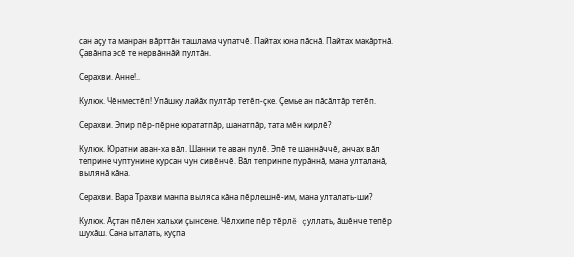сан аçу та манран вăрттăн ташлама чупатчĕ. Пайтах юна пăснă. Пайтах макăртнă. Çавăнпа эсĕ те нервăннăй пултăн.

Серахви. Анне!..

Кулюк. Чĕнместĕп! Упăшку лайăх пултăр тетĕп-çке. Çемье ан пăсăлтăр тетĕп.

Серахви. Эпир пĕр-пĕрне юрататпăр, шанатпăр, тата мĕн кирлĕ?

Кулюк. Юратни аван-ха вăл. Шанни те аван пулĕ. Эпĕ те шаннăччĕ, анчах вăл теприне чуптунине курсан чун сивĕнчĕ. Вăл тепринпе пурăннă, мана улталанă, вылянă кăна.

Серахви. Вара Трахви манпа выляса кăна пĕрлешнĕ-им, мана улталать-ши?

Кулюк. Ăçтан пĕлен хальхи çынсене. Чĕлхипе пĕр тĕрлĕ çуллать, ăшĕнче тепĕр шухăш. Сана ыталать, куçпа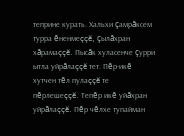теприне курать. Хальхи çамрăксем турра ĕненмеççĕ, çылăхран хăрамаççĕ. Пысăк хуласенче çурри ытла уйрăлаççĕ тет. Пĕр-икĕ хутчен тĕл пулаççĕ те пĕрлешеççĕ. Тепĕр икĕ уйăхран уйрăлаççĕ. Пĕр чĕлхе тупайман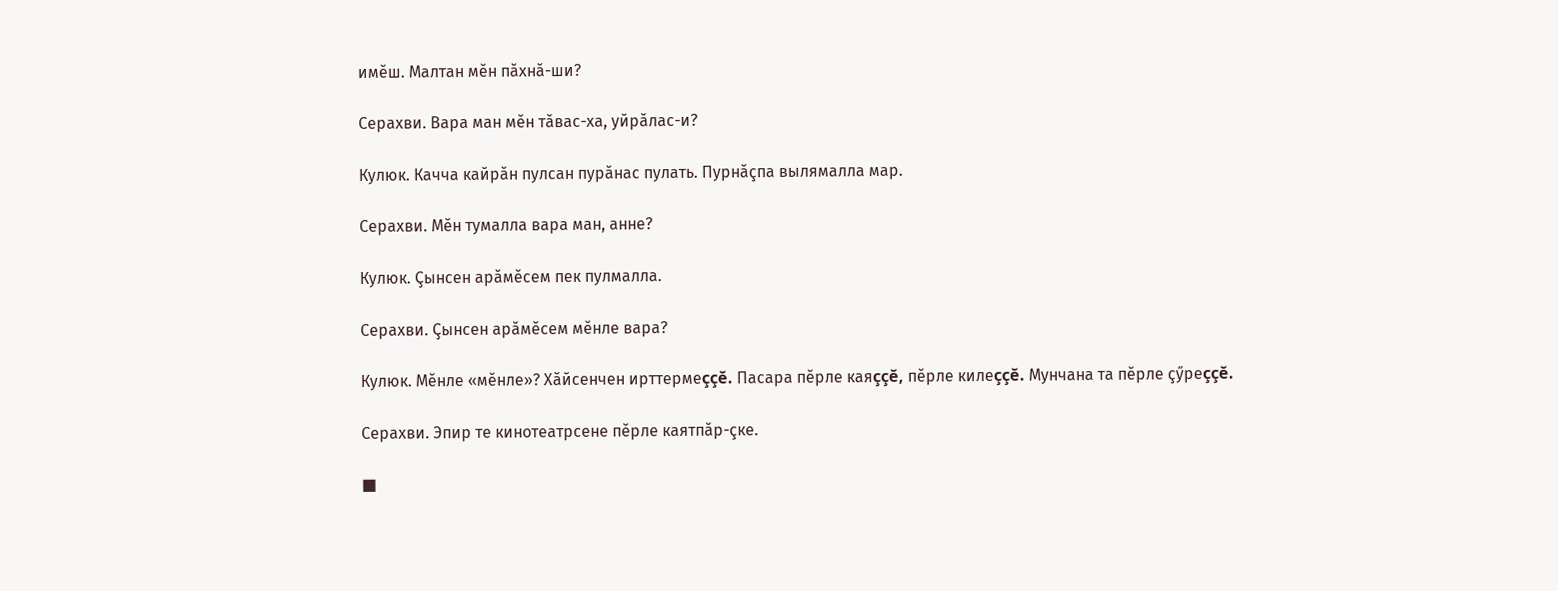имĕш. Малтан мĕн пăхнă-ши?

Серахви. Вара ман мĕн тăвас-ха, уйрăлас-и?

Кулюк. Качча кайрăн пулсан пурăнас пулать. Пурнăçпа вылямалла мар.

Серахви. Мĕн тумалла вара ман, анне?

Кулюк. Çынсен арăмĕсем пек пулмалла.

Серахви. Çынсен арăмĕсем мĕнле вара?

Кулюк. Мĕнле «мĕнле»? Хăйсенчен ирттермеççĕ. Пасара пĕрле каяççĕ, пĕрле килеççĕ. Мунчана та пĕрле çӳреççĕ.

Серахви. Эпир те кинотеатрсене пĕрле каятпăр-çке.

■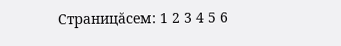Страницăсем: 1 2 3 4 5 6